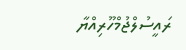ރައީސުލްޖުމްހޫރިއްޔާ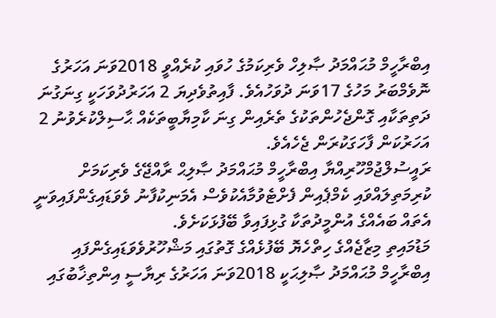އިބްރާހީމް މުޙައްމަދު ޞާލިހް ވެރިކަމުގެ ހުވައި ކުރެއްވީ 2018ވަނަ އަހަރުގެ ނޮވެމްބަރު މަހުގެ 17ވަނަ ދުވަހުއެވެ. ފާއިތުވެދިޔަ 2 އަހަރުދުވަހަކީ ގިނަގުނަ ދަތިތަކާއި ގޮންޖެހުންތަކުގެ ތެރެއިން ގިނަ ކާމިޔާބީތަކެއް ޙާސިލްކުރެވުނު 2 އަހަރުކަން ފާހަގަކުރަން ޖެހެއެވެ.
ރައީސުލްޖުމްހޫރިއްޔާ އިބްރާހީމް މުޙައްމަދު ޞާލިޙް ރާއްޖޭގެ ވެރިކަމަށް ކުރިމަތިލައްވައި ކެމްޕެއިން ފެށްޓެވުމާއެކުވެސް އެމަނިކުފާނު ވެވަޑައިގެންފައިވަނީ އެތައް ބައެއްގެ އުންމީދުތަކާ ގުޅިފައިވާ ބޭފުޅަކަށެވެ.
މަޑުމައިތި މިޒާޖެއްގެ ހިތްހެޔޮ ބޭފުޅެއްގެ ގޮތުގައި މަޝްހޫރުވެވަޑައިގެންފައި އިބްރާހީމް މުޙައްމަދު ޞާލިޙަކީ 2018ވަނަ އަހަރުގެ ރިޔާސީ އިންތިޚާބުގައި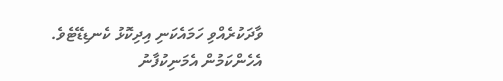ވާދަކުރެއްވި ހަމައެކަނި އިދިކޮޅު ކެނޑިޑޭޓެވެ. އެހެންކަމުން އެމަނިކުފާނު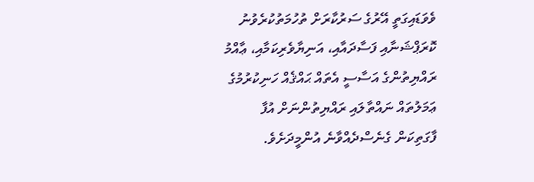ވެވަޑައިގަތީ އޭރުގެ ސަރުކާރަށް ތުހުމަތުކުރެވުނު ކޮރަޕްޝަނާއި ފަސާދައާއި، އަނިޔާވެރިކަމާއި، ޢާއްމު ރައްޔިތުންގެ އަސާސީ އެތައް ޙައްޤެއް ހަނިކުރުމުގެ ޢަމަލުތައް ނައްތާލައި ރައްޔިތުންނަށް އުފާ ފާގަތިކަން ގެނެސްދެއްވާނެ އުންމީދަށެވެ.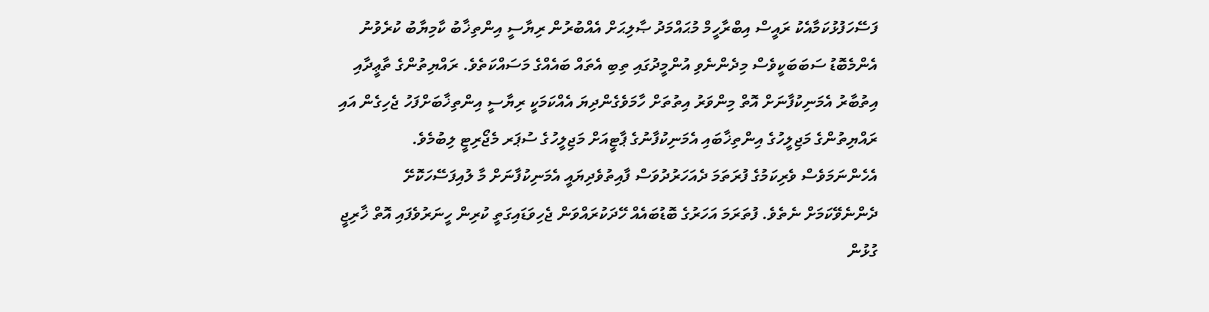ފަސޭހަފުޅުކަމާއެކު ރައީސް އިބްރާހީމް މުޙައްމަދު ޞާލިޙަށް އެއްބުރުން ރިޔާސީ އިންތިޚާބު ކާމިޔާބު ކުރެވުނު އެންމެބޮޑު ސަބަބަކީވެސް މިދެންނެވި އުންމީދުގައި ތިބި އެތައް ބައެއްގެ މަސައްކަތެވެ. ރައްޔިތުންގެ ތާޢީދާއި އިތުބާރު އެމަނިކުފާނަށް އޮތް މިންވަރު އިތުތަށް ހާމަވެގެންދިޔަ އެއްކަމަކީ ރިޔާސީ އިންތިޚާބަށްފަހު ޖެހިގެން އައި ރައްޔިތުންގެ މަޖިލީހުގެ އިންތިޚާބައި އެމަނިކުފާނުގެ ޕާޓީއަށް މަޖިލީހުގެ ސުޕަރ މެޖޯރިޓީ ލިބުމެވެ.
އެހެންނަމަވެސް ވެރިކަމުގެ ފުރަތަމަ ދެއަހަރުދުވަސް ފާއިތުވެދިޔައީ އެމަނިކުފާނަށް މާ ލުއިފަސޭހަކޮށޭ ދެންނެވޭކަމަށް ނެތެވެ. ފުތަރަމަ އަހަރުގެ ބޮޑުބައެއް ހޭދަކުރައްވަން ޖެހިވަޑައިގަތީ ކުރިން ހީނަރުވެފައި އޮތް ޚާރިޖީ ގުޅުން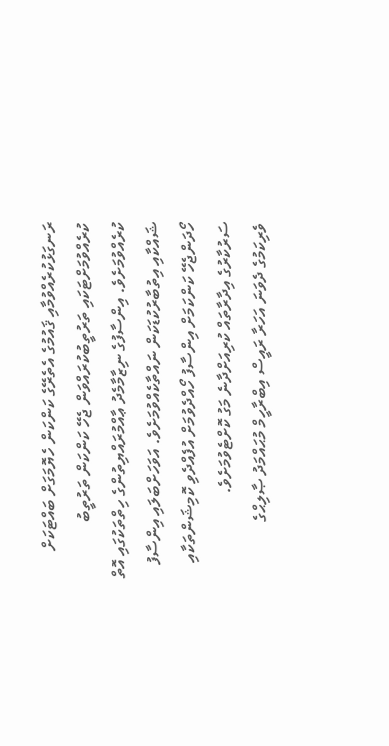ރަނގަޅުކުރެއްވުމާއި ޤައުމުގެ އެތެރޭގެ ކަންކަން ހެޔޮމަގަށް ބައްޓަކަށް ކުރެއްވުމަށްޓަކައި ތަރުތީބުކުރައްވަން ޖެހޭ ކަންކަން ތަރުތީބު ކުރެއްވުމަށެވެ. އިންސާފުގެ ނިޒާމާމެދު ޢާއްމުރައްޔިތުންގެ ހިތްތަކުގައި އޮތް ޝައްކާއި އިތުބާރުކުޑަކަން ނައްތާކެއްވުމަށެވެ. އަވަހަށްބަލައި އިންސާފު ހޯދަންޖެހޭ ކަންކަމަށް އިންސާފު ހޯއްދެވުމަށް އުފެއްދެވި ކޮމިޝަންތަކާއި ސަރުކާރުގެ އިދާރާތައް ކުރިއަށްދާނެ މަގު ކޮށްޓެވުމަށެވެ.
ވެރިކަމުގެ ދެވަނަ އަހަރާ ރައީސް އިބްރާހީމް މުޙައްމަދު ޞާލިޙްގެ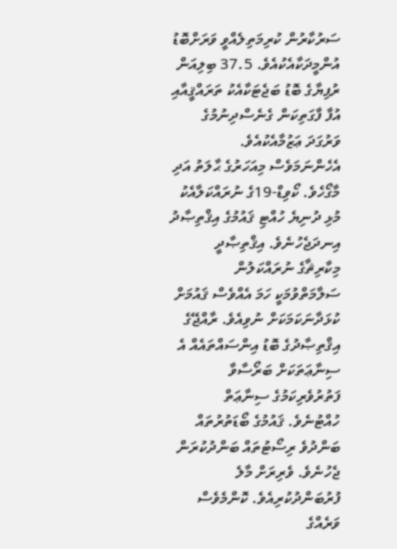ސަރުކާރުން ކުރިމަތިލެއްވީ ވަރަށްބޮޑު އުންމީދަކާއެކުއެވެ. 37.5 ބިލިއަން ރުފިޔާގެ ބޮޑު ބަޖެޓަކާއެކު ތަރައްޤީއާއި އުފާ ފާގަތިކަން ގެނެސްދިނުމުގެ ވަރުގަދަ ޢަޒުމާއެކުއެވެ.
އެހެންނަމަވެސް މިއަހަރުގެ ޙާލަތު އަދި މާގޯހެވެ. ކޯވިޑް-19ގެ ނުރައްކަލާއެކު މުޅި ދުނިޔެ ހުއްޓި ޤައުމުގެ އިޤްތިޞާދު އިނދަޖެހުނެވެ. އިޤްތިޞާދީ މިކާރިޘާގެ ނުރައްކަލުން ސަލާމަތްވުމަކީ ހަމަ އެއްވެސް ޤައުމަށް ކުޅަދާނަކަމަކަށް ނުވިއެވެ. ރާއްޖޭގެ އިޤްތިޞާދުގެ ބޮޑު އިންސައްތައެއް އެ ސިނާޢަތަކަށް ބަރޯސާވާ ފަތުރުވެރިކަމުގެ ސިނާޢަތް ހުއްޓުނެވެ. ޤައުމުގެ ބޯޑަތުރުތައް ބަންދުވެ ރިސޯޓުތައް ބަންދުކުރަން ޖެހުނެވެ. ވެރިރަށް މާލެ ފުރުބަންދުކުރިއެވެ. ކޮންމެވެސް ވަރެއްގެ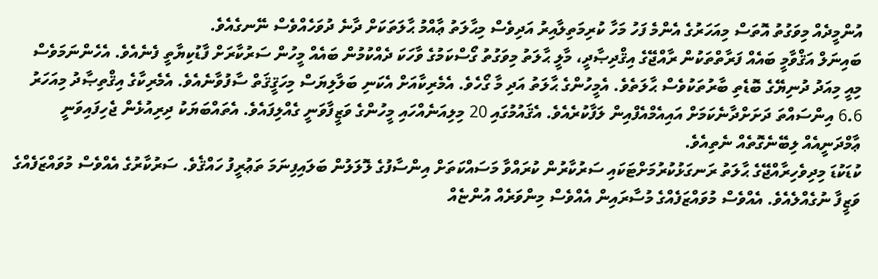އުންމީދެއް މިވަގުތު އޮތަސް މިއަހަރުގެ އެންމެ ފަހު މަހާ ކުރިމަތިލާއިރު އަދިވެސް މިޙާލަތު ޢާއްމު ޙާލަތަކަށް ދާނެ ދުވަހެއްވެސް ނޭނގެއެވެ.
ބައިނަލް އަޤްވާމީ ބައެއް ފަރާތްތަކުން ރާއްޖޭގެ އިޤްދިޞާދީ، މާލީ ޙާލަތު މިވަގުތު ގޯސްކަމުގެ ވާހަކަ ދެއްކުމުން ބައެއް މީހުން ސަރުކާރަށް ފާޑުކިޔާތީ ފެނެއެވެ. އެހެންނަމަވެސް މިއީ މިއަދު ދުނިޔޭގެ ބޮޑެތި ބާރުތަކުވެސް ޙާލަތެވެ. އެމީހުންގެ ޙާލަތު އަދި މާ ގޯހެވެ. އެމެރިކާއަށް އެކަނި ބަލާލިޔަސް މިހަޤީޤަތް ސާފުވާނެއެވެ. އެމެރިކާގެ އިޤްތިޞާދު މިއަހަރު 6.6 އިންސައްތަ ދަށަށްދާނެކަމަށް އައިއެމްއެފްއިން ލަފާކުރެއެވެ. އެޤައުމުގައި 20 މިލިއަނެއްހައި މީހުންގެ ވަޒީފާވަނީ ގެއްލިފައެވެ. އެތައްބަޔަކު ދިރިއުޅެން ޖެހިފައިވަނީ ޢާމްދަނީއެއް ލިބޭނެގޮތެއް ނެތިއެވެ.
ކުޑަކުޑަ މިދިވެހިރާއްޖޭގެ ޙާލަތު ރަނގަޅުކުރުމަށްޓަކައި ސަރުކާރުން ކުރައްވާ މަސައްކަތަށް އިންސާފުގެ ލޮލަލުން ބަލައިފިނަމަ ތަޢުރީފު ހައްޤެވެ. ސަރުކާރުގެ އެއްވެސް މުވައްޒަފެއްގެ ވަޒީފާ ނުގެއްލެއެވެ. އެއްވެސް މުވައްޒަފެއްގެ މުސާރައިން އެއްވެސް މިންވަރެއް އުންޏެއް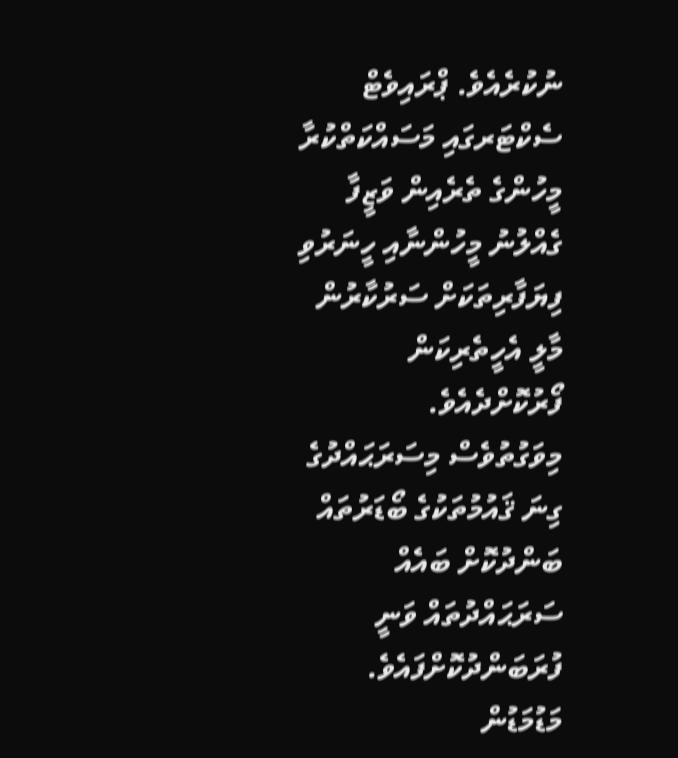ނުކުރެއެވެ. ޕްރައިވެޓް ސެކްޓަރގައި މަސައްކަތްކުރާ މީހުންގެ ތެރެއިން ވަޒީފާ ގެއްލުނު މީހުންނާއި ހީނަރުވި ފިޔަފާރިތަކަށް ސަރުކާރުން މާލީ އެހީތެރިކަން ފޯރުކޮށްދެއެވެ.
މިވަގުތުވެސް މިސަރަޙައްދުގެ ގިނަ ޤައުމުތަކުގެ ބޯޑަރުތައް ބަންދުކޮށް ބައެއް ސަރަޙައްދުތައް ވަނީ ފުރަބަންދުކޮށްފައެވެ. މަޑުމަޑުން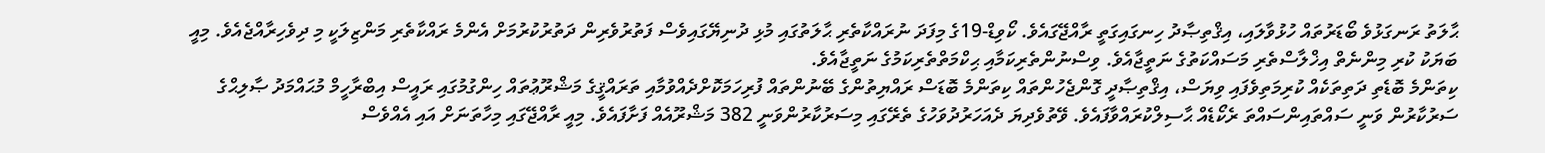ޙާލަތު ރަނގަޅުވެ ބޯޑަރުތައް ހުޅުވާލައި، އިޤްތިޞާދު ހިނގައިގަތީ ރާއްޖޭގައެވެ. ކޯވިޑް-19ގެ މިފަދަ ނުރައްކާތެރި ޙާލަތުގައި މުޅި ދުނިޔޭގައިވެސް ފަތުރުވެރިން ދަތުރުކުރުމަށް އެންމެ ރައްކާތެރި މަންޒިލަކީ މި ދިވެހިރާއްޖެއެވެ. މިއީ ބަޔަކު ކުރި މިންނެތް އިޚްލާސްތެރި މަސައްކަތުގެ ނަތީޖާއެވެ. ވިސްނުންތެރިކަމާއި ޙިކްމަތްތެރިކަމުގެ ނަތީޖާއެވެ.
ކިތަންމެ ބޮޑެތި ދަތިތަކެއް ކުރިމަތިވެފައި ވިޔަސް، އިޤްތިޞާދީ ގޮންޖެހުންތައް ކިތަންމެ ބޮޑަސް ރައްޔިތުންގެ ބޭނުންތައް ފުރިހަމަކޮށްދެއްވުމާއި ތަރައްޤީގެ މަޝްރޫޢުތައް ހިންގުމުގައި ރައީސް އިބްރާހީމް މުޙައްމަދު ޞާލިޙްގެ ސަރުކާރުން ވަނީ ސައްތައިންސައްތަ ރެކޯޑެއް ޙާސިލްކުރައްވާފައެވެ. ވޭތުވެދިޔަ ދެއަހަރުދުވަހުގެ ތެރޭގައި މިސަރުކާރުންވަނީ 382 މަޝްރޫއެއް ފަށާފައެވެ. މިއީ ރާއްޖޭގައި މިހާތަނަށް އައި އެއްވެސް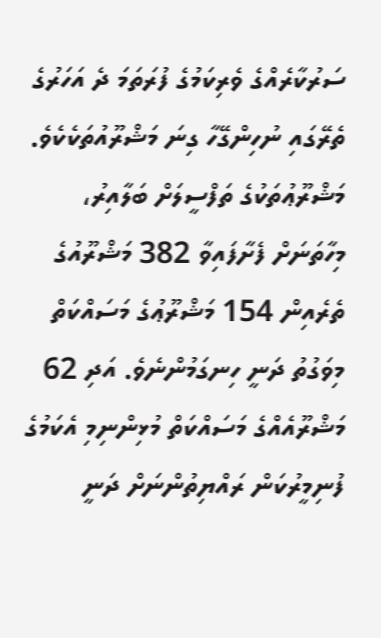ސަރުކާރެއްގެ ވެރިކަމުގެ ފުރަތަމަ ދެ އަހަރުގެ ތެރޭގައި ނުހިންގޭހާ ގިނަ މަޝްރޫއުތަކެކެވެ.
މަޝްރޫޢުތަކުގެ ތަފްސީލަށް ބަލާއިރު، މިހާތަނަށް ފެށާފައިވާ 382 މަޝްރޫއުގެ ތެރެއިން 154 މަޝްރޫޢުގެ މަސައްކަތް މިވަގުތު ދަނީ ހިނގަމުންނެވެ. އަދި 62 މަޝްރޫއެއްގެ މަސައްކަތް މުޅިންނިމި އެކަމުގެ ފުނިމީރުކަން ރައްޔިތުންނަށް ދަނީ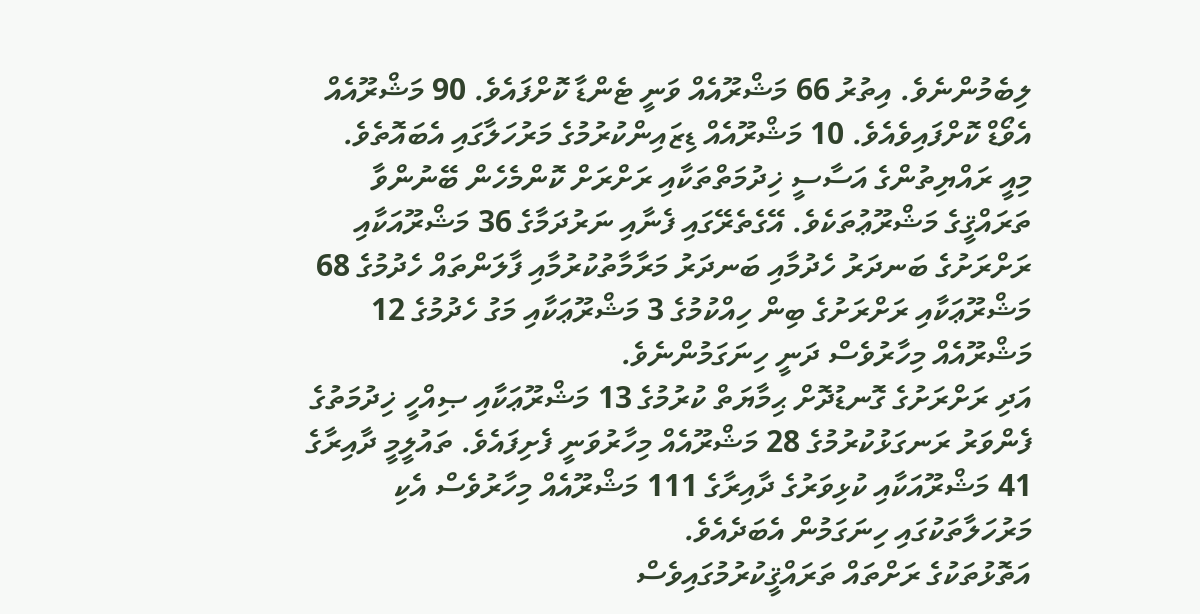ލިބެމުންނެވެ. އިތުރު 66 މަޝްރޫއެއް ވަނީ ޓެންޑާ ކޮށްފައެވެ. 90 މަޝްރޫއެއް އެވޯޑް ކޮށްފައިވެއެވެ. 10 މަޝްރޫއެއް ޑިޒައިންކުރުމުގެ މަރުހަލާގައި އެބައޮތެވެ.
މިއީ ރައްޔިތުންގެ އަސާސީ ޚިދުމަތްތަކާއި ރަށްރަށް ކޮންމެހެން ބޭނުންވާ ތަރައްޤީގެ މަޝްރޫޢުތަކެވެ. އޭގެތެރޭގައި ފެނާއި ނަރުދަމާގެ 36 މަޝްރޫއަކާއި ރަށްރަށުގެ ބަނދަރު ހެދުމާއި ބަނދަރު މަރާމާތުކުރުމާއި ފާލަންތައް ހެދުމުގެ 68 މަޝްރޫޢަކާއި ރަށްރަށުގެ ބިން ހިއްކުމުގެ 3 މަޝްރޫޢަކާއި މަގު ހެދުމުގެ 12 މަޝްރޫއެއް މިހާރުވެސް ދަނީ ހިނަގަމުންނެވެ.
އަދި ރަށްރަށުގެ ގޮނޑުދޮށް ޙިމާޔަތް ކުރުމުގެ 13 މަޝްރޫޢަކާއި ޞިއްހީ ޚިދުމަތުގެ ފެންވަރު ރަނގަޅުކުރުމުގެ 28 މަޝްރޫއެއް މިހާރުވަނީ ފެށިފައެވެ. ތައުލީމީ ދާއިރާގެ 41 މަޝްރޫއަކާއި ކުޅިވަރުގެ ދާއިރާގެ 111 މަޝްރޫއެއް މިހާރުވެސް އެކި މަރުހަލާތަކުގައި ހިނަގަމުން އެބަދެއެވެ.
އަތޮޅުތަކުގެ ރަށްތައް ތަރައްޤީކުރުމުގައިވެސް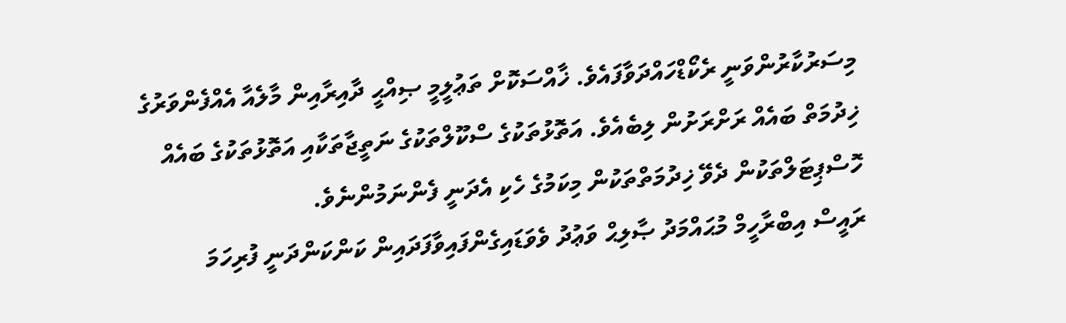މިސަރުކާރުންވަނީ ރެކޯޑްހައްދަވާފައެވެ. ޚާއްސަކޮށް ތަޢުލީމީ ޞިއްޙީ ދާއިރާއިން މާލެއާ އެއްފެންވަރުގެ ޚިދުމަތް ބައެއް ރަށްރަށުން ލިބެއެވެ. އަތޮޅުތަކުގެ ސްކޫލްތަކުގެ ނަތީޖާތަކާއި އަތޮޅުތަކުގެ ބައެއް ހޮސްޕިޓަލްތަކުން ދެވޭ ޚިދުމަތްތަކުން މިކަމުގެ ހެކި އެދަނީ ފެންނަމުންނެވެ.
ރައީސް އިބްރާހީމް މުޙައްމަދު ޞާލިޙް ވަޢުދު ވެވަޑައިގެންފައިވާފަދައިން ކަންކަންދަނީ ފުރިހަމަ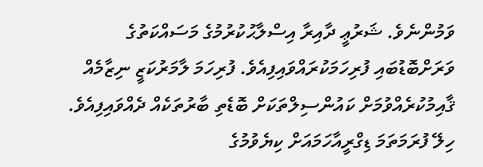ވަމުންނެވެ. ޝަރުޢީ ދާއިރާ އިސްލާޙުކުރުމުގެ މަސައްކަތުގެ ވަރަށްބޮޑުބައި ފުރިހަމަކުރައްވައިފިއެވެ. ފުރިހަމަ ލާމަރުކަޒީ ނިޒާމެއް ޤާއިމުކުރެއްވުމަށް ކައުންސިލްތަކަށް ބޮޑެތި ބާރުތަކެއް ދެއްވައިފިއެވެ. ހިލޭ ފުރަމަތަމަ ޑިގްރީއާހަމައަށް ކިޔެވުމުގެ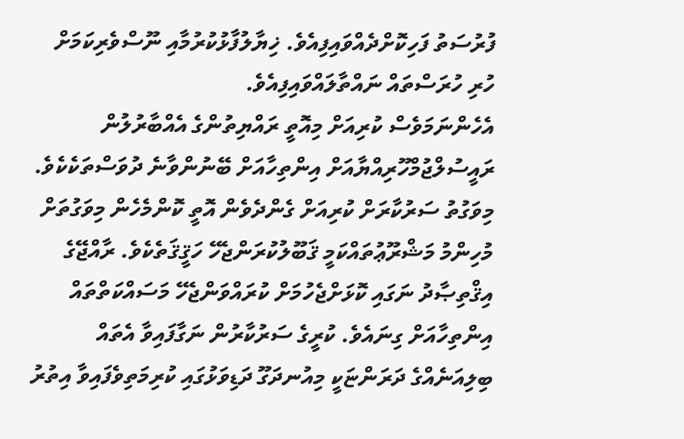ފުރުސަތު ފަހިކޮށްދެއްވައިފިއެވެ. ޚިޔާލުފާޅުކުރުމާއި ނޫސްވެރިކަމަށް ހުރި ހުރަސްތައް ނައްތާލައްވައިފިއެވެ.
އެހެންނަމަވެސް ކުރިއަށް މިއޮތީ ރައްޔިތުންގެ އެއްބާރުލުން ރައީސުލްޖުމްހޫރިއްޔާއަށް އިންތިހާއަށް ބޭނުންވާނެ ދުވަސްތަކެކެވެ. މިވަގުތު ސަރުކާރަށް ކުރިއަށް ގެންދެވެން އޮތީ ކޮންމެހެން މިވަގުތަށް މުހިންމު މަޝްރޫޢުތައްކަމީ ޤަބޫލުކުރަންޖެހޭ ހަޤީޤަތެކެވެ. ރާއްޖޭގެ އިޤްތިޞާދު ނަގައި ކޮޅަށްޖެހުމަށް ކުރައްވަންޖެހޭ މަސައްކަތްތައް އިންތިހާއަށް ގިނައެވެ. ކުރީގެ ސަރުކާރުން ނަގާފައިވާ އެތައް ބިލިއަނެއްގެ ދަރަންޏަކީ މިއުނދަގޫ ދަޑިވަޅުގައި ކުރިމަތިވެފައިވާ އިތުރު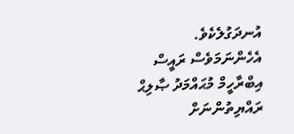އުނދަގުލެކެވެ.
އެހެންނަމަވެސް ރައީސް އިބްރާހީމް މުޙައްމަދު ޞާލިޙް ރައްޔިތުންނަށް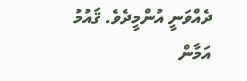ދެއްވަނީ އުންމީދެވެ. ޤައުމު އަމާން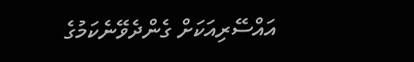އައްސޭރިއަކަށް ގެންދެވޭނެކަމުގެ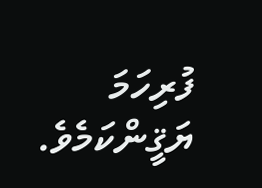ފުރިހަމަ ޔަޤީންކަމެވެ.